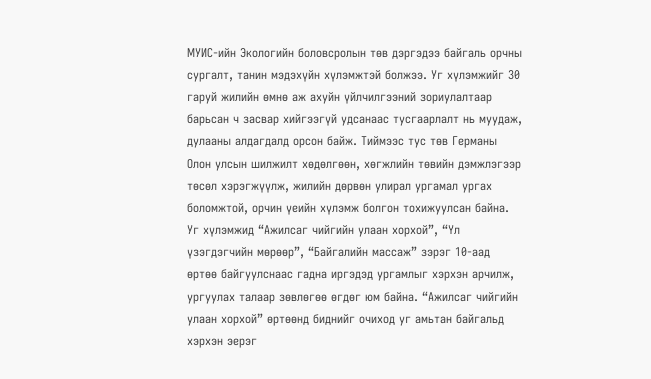МУИС-ийн Экологийн боловсролын төв дэргэдээ байгаль орчны сургалт, танин мэдэхүйн хүлэмжтэй болжээ. Уг хүлэмжийг 30 гаруй жилийн өмнө аж ахуйн үйлчилгээний зориулалтаар барьсан ч засвар хийгээгүй удсанаас тусгаарлалт нь муудаж, дулааны алдагдалд орсон байж. Тиймээс тус төв Германы Олон улсын шилжилт хөдөлгөөн, хөгжлийн төвийн дэмжлэгээр төсөл хэрэгжүүлж, жилийн дөрвөн улирал ургамал ургах боломжтой, орчин үеийн хүлэмж болгон тохижуулсан байна.
Уг хүлэмжид “Ажилсаг чийгийн улаан хорхой”, “Үл үзэгдэгчийн мөрөөр”, “Байгалийн массаж” зэрэг 10-аад өртөө байгуулснаас гадна иргэдэд ургамлыг хэрхэн арчилж, ургуулах талаар зөвлөгөө өгдөг юм байна. “Ажилсаг чийгийн улаан хорхой” өртөөнд биднийг очиход уг амьтан байгальд хэрхэн эерэг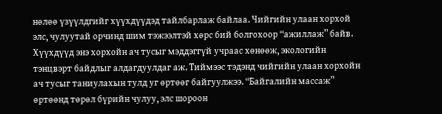нөлөө үзүүлдгийг хүүхдүүдэд тайлбарлаж байлаа. Чийгийн улаан хорхой элс, чулуутай орчинд шим тэжээлтэй хөрс бий болгохоор “ажиллаж” байв.
Хүүхдүүд энэ хорхойн ач тусыг мэддэггүй учраас хөнөөж, экологийн тэнцвэрт байдлыг алдагдуулдаг аж. Тиймээс тэдэнд чийгийн улаан хорхойн ач тусыг таниулахын тулд уг өртөөг байгуулжээ. “Байгалийн массаж” өртөөнд төрөл бүрийн чулуу, элс шороон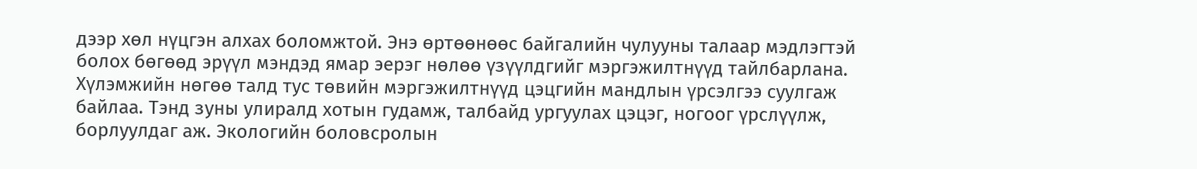дээр хөл нүцгэн алхах боломжтой. Энэ өртөөнөөс байгалийн чулууны талаар мэдлэгтэй болох бөгөөд эрүүл мэндэд ямар эерэг нөлөө үзүүлдгийг мэргэжилтнүүд тайлбарлана.
Хүлэмжийн нөгөө талд тус төвийн мэргэжилтнүүд цэцгийн мандлын үрсэлгээ суулгаж байлаа. Тэнд зуны улиралд хотын гудамж, талбайд ургуулах цэцэг, ногоог үрслүүлж, борлуулдаг аж. Экологийн боловсролын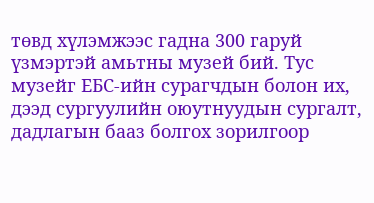төвд хүлэмжээс гадна 300 гаруй үзмэртэй амьтны музей бий. Тус музейг ЕБС-ийн сурагчдын болон их, дээд сургуулийн оюутнуудын сургалт, дадлагын бааз болгох зорилгоор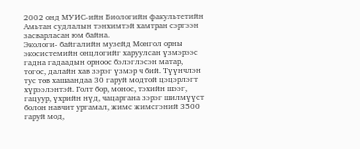2002 онд МУИС-ийн Биологийн факультетийн Амьтан судлалын тэнхимтэй хамтран сэргээн засварласан юм байна.
Экологи- байгалийн музейд Монгол орны экосистемийн онцлогийг харуулсан үзмэрээс гадна гадаадын орноос бэлэглэсэн матар, тогос, далайн хав зэрэг үзмэр ч бий. Түүнчлэн тус төв хашаандаа 30 гаруй модтой цэцэрлэгт хүрээлэнтэй. Голт бор, монос, тэхийн шээг, гацуур, үхрийн нүд, чацаргана зэрэг шилмүүст болон навчит ургамал, жимс жимсгэний 3500 гаруй мод,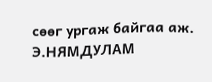сөөг ургаж байгаа аж.
Э.НЯМДУЛАМ